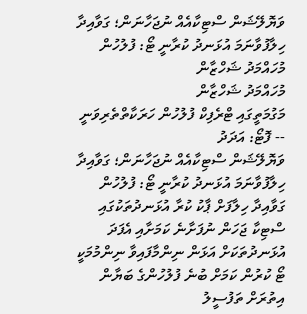ވަޔޮލޭޝަން ސްޓިކާއެއް ނުޖަހާނަން؛ ގަވާއިދާ ހިލާފުވާނަމަ އުޅަނދު ކުރާނީ ޓޯ: ފުލުހުން
މުހައްމަދު ޝަހްޒާން
މުހައްމަދު ޝަހްޒާން
މަގުމަތީގައި ޓްރެފިކް ފުލުހުން ހަރަކާތްތެރިވަނީ -- ފޮޓޯ: އަދަދު
ވަޔޮލޭޝަން ސްޓިކާއެއް ނުޖަހާނަން؛ ގަވާއިދާ ހިލާފުވާނަމަ އުޅަނދު ކުރާނީ ޓޯ: ފުލުހުން
ގަވާއިދާ ހިލާފަށް ޕާކު ކުރާ އުޅަނދުތަކުގައި ސްޓިކާ ޖަހަން ނުފަށާނެ ކަމަށާއި އެފަދަ އުޅަނދުތަކަށް އަޅަން ނިންމާފައިވާ ނިންމުމަކީ ޓޯ ކުރުން ކަމަށް ބުނެ ފުލުހުންގެ ބަޔާން އިތުރަށް ތަފުސީލު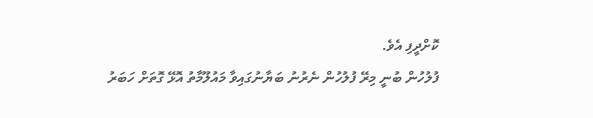ކޮށްދީފި އެވެ.
ފުލުހުން ބުނީ މިރޭ ފުލުހުން ނެރުނު ބަޔާނުގައިވާ މައުލޫމާތު އޮޅޭ ގޮތަށް ހަބަރު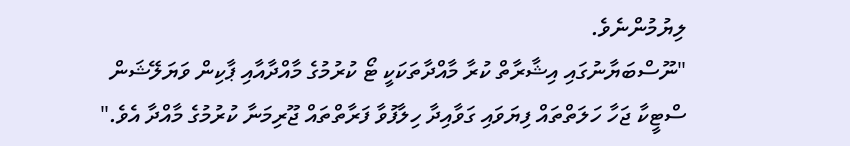ލިޔުމުންނެވެ.
"ނޫސްބަޔާނުގައި އިޝާރާތް ކުރާ މާއްދާތަކަކީ ޓޯ ކުރުމުގެ މާއްދާއާއި ޕާކިން ވަޔަލޭޝަން ސްޓީކާ ޖަހާ ހަލަތްތައް ފިޔަވައި ގަވާއިދާ ހިލާފުވާ ފަރާތްތައް ޖޫރިމަނާ ކުރުމުގެ މާއްދާ އެވެ."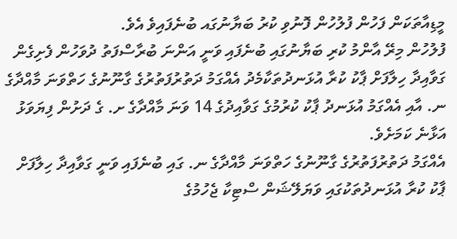މީޑިއާތަކަން ފަހުން ފުލުހުން ފޮނުވި ކުރު ބަޔާނުގައ ބުނެފައިވެ އެވެ.
ފުލުހުން މިރޭ އާންމު ކުރި ބަޔާނުގައި ބުނެފައި ވަނީ އަންނަ ބުރާސްފަތު ދުވަހުން ފެށިގެން ގަވާއިދާ ހިލާފަށް ޕާކު ކުރާ އުޅަނދުތަކާމެދު އެއްގަމު ދަތުރުފަތުރުގެ ގާނޫނުގެ ހަތްވަނަ މާއްދާގެ ނ. އާއި އެއްގަމު އުޅަނދު ޕާކު ކުރުމުގެ ގަވާއިދުގެ 14 ވަނަ މާއްދާގެ ށ. ގެ ދަށުން ފިޔަވަޅު އަޅާނެ ކަމަށެވެ.
އެއްގަމު ދަތުރުފަތުރުގެ ގާނޫނުގެ ހަތްވަނަ މާއްދާގެ ނ. ގައި ބުނެފައި ވަނީ ގަވާއިދާ ހިލާފަށް ޕާކު ކުރާ އުޅަނދުތަކުގައި ވަޔަލޭޝަން ސްޓިކާ ޖެހުމުގެ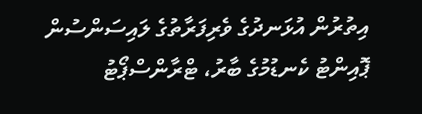އިތުރުން އުޅަނދުގެ ވެރިފަރާތުގެ ލައިސަންސުން ޕޮއިންޓު ކެނޑުމުގެ ބާރު، ޓްރާންސްޕޯޓު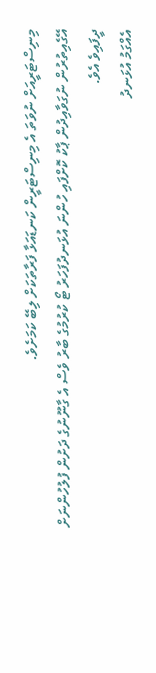މިނިސްޓަރީއަށް ނުވަތަ އެ މިނިސްޓަރީން ކަނޑައަޅާ ފަރާތަކަށް ލިބޭ ކަމަށެވެ.
އޭގެއިތުރުން ނުގަވާއިދުން ޕާކު ކޮށްފައި ހުންނަ އުޅަނދުފަހަރު ޓޯ ކުރުމުގެ ބާރު ވެސް އެ ގާނޫނުގެ ދަށުން ފުލުހުންނަށް ދީފައިވެ އެވެ.
އެއްގަމު އުޅަނދު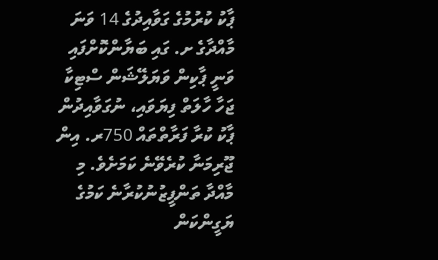ޕާކު ކުރުމުގެ ގަވާއިދުގެ 14 ވަނަ މާއްދާގެ ށ. ގައި ބަޔާންކޮށްފައި ވަނީ ޕާކިން ވަޔަލޭޝަން ސްޓިކާ ޖަހާ ހާލަތް ފިޔަވައި، ނުގަވާއިދުން ޕާކު ކުރާ ފަރާތްތައް 750ރ. އިން ޖޫރިމަނާ ކުރެވޭނެ ކަމަށެވެ. މި މާއްދާ ތަންފީޒުނުކުރާނެ ކަމުގެ ޔަގީންކަން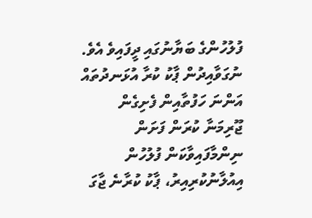ފުލުހުންގެ ބަޔާނުގައި ދީފައިވެ އެވެ.
ނުގަވާއިދުން ޕާކު ކުރާ އުޅަނދުތައް އަންނަ ހަފުތާއިން ފެށިގެން ޖޫރިމަނާ ކުރަން ފަށަން ނިންމާފައިވާކަން ފުލުހުން އިއުލާނުކުރިއިރު، ޕާކު ކުރާނެ ޖާގަ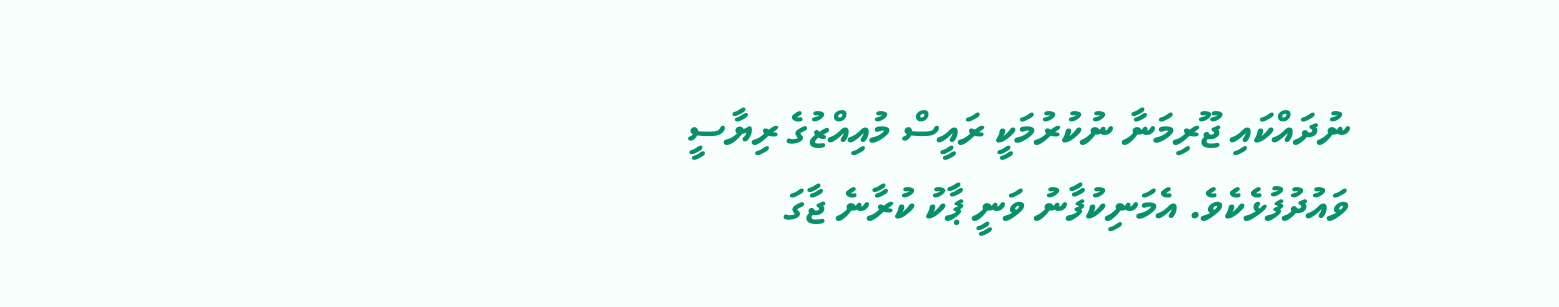ނުދައްކައި ޖޫރިމަނާ ނުކުރުމަކީ ރައީސް މުއިއްޒުގެ ރިޔާސީ ވައުދުފުޅެކެވެ. އެމަނިކުފާނު ވަނީ ޕާކު ކުރާނެ ޖާގަ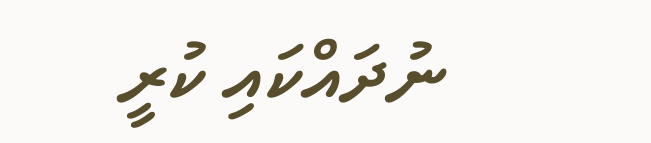ނުދައްކައި ކުރީ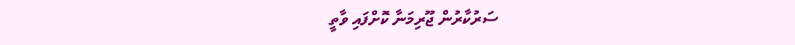ސަރުކާރުން ޖޫރިމަނާ ކޮށްފައި ވާތީ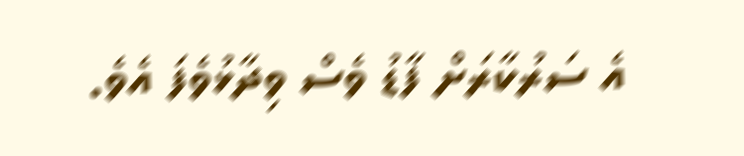އެ ސަރުކާރަށް ފާޑު ވެސް ވިދާޅުވެފަ އެވެ.